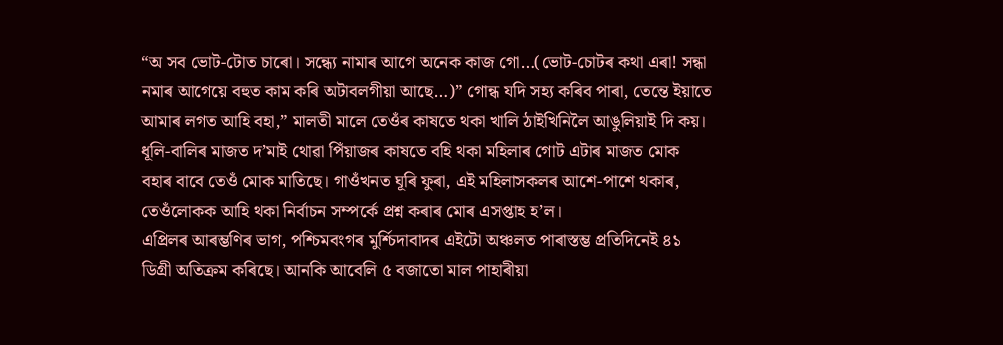“অ সব ভোট-টোত চাৰো। সন্ধ্যে নামাৰ আগে অনেক কাজ গো…(ভোট-চোটৰ কথা এৰা! সন্ধা নমাৰ আগেয়ে বহুত কাম কৰি অটাবলগীয়া আছে…)” গোন্ধ যদি সহ্য কৰিব পাৰা, তেন্তে ইয়াতে আমাৰ লগত আহি বহা,” মালতী মালে তেওঁৰ কাষতে থকা খালি ঠাইখিনিলৈ আঙুলিয়াই দি কয়। ধূলি-বালিৰ মাজত দ’মাই থোৱা পিঁয়াজৰ কাষতে বহি থকা মহিলাৰ গোট এটাৰ মাজত মোক বহাৰ বাবে তেওঁ মোক মাতিছে। গাওঁখনত ঘূৰি ফুৰা, এই মহিলাসকলৰ আশে-পাশে থকাৰ, তেওঁলোকক আহি থকা নিৰ্বাচন সম্পৰ্কে প্ৰশ্ন কৰাৰ মোৰ এসপ্তাহ হ’ল।
এপ্ৰিলৰ আৰম্ভণিৰ ভাগ, পশ্চিমবংগৰ মুৰ্শ্চিদাবাদৰ এইটো অঞ্চলত পাৰাস্তম্ভ প্ৰতিদিনেই ৪১ ডিগ্ৰী অতিক্ৰম কৰিছে। আনকি আবেলি ৫ বজাতো মাল পাহাৰীয়া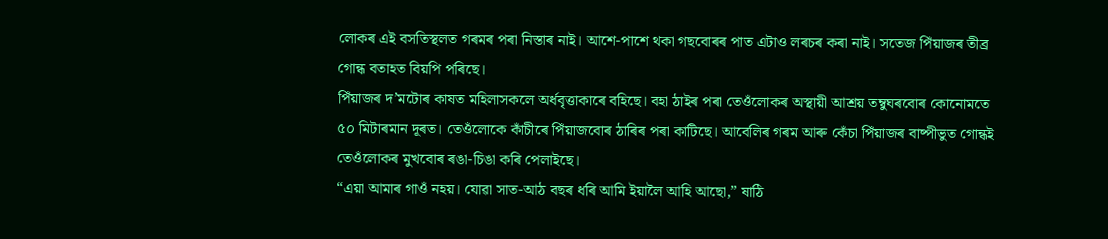লোকৰ এই বসতিস্থলত গৰমৰ পৰা নিস্তাৰ নাই। আশে-পাশে থকা গছবোৰৰ পাত এটাও লৰচৰ কৰা নাই। সতেজ পিঁয়াজৰ তীব্ৰ গোন্ধ বতাহত বিয়পি পৰিছে।
পিঁয়াজৰ দ’মটোৰ কাষত মহিলাসকলে অৰ্ধবৃত্তাকাৰে বহিছে। বহা ঠাইৰ পৰা তেওঁলোকৰ অস্থায়ী আশ্ৰয় তম্বুঘৰবোৰ কোনোমতে ৫০ মিটাৰমান দূৰত। তেওঁলোকে কাঁচীৰে পিঁয়াজবোৰ ঠাৰিৰ পৰা কাটিছে। আবেলিৰ গৰম আৰু কেঁচা পিঁয়াজৰ বাষ্পীভুত গোন্ধই তেওঁলোকৰ মুখবোৰ ৰঙা-চিঙা কৰি পেলাইছে।
“এয়া আমাৰ গাওঁ নহয়। যোৱা সাত-আঠ বছৰ ধৰি আমি ইয়ালৈ আহি আছো,” ষাঠি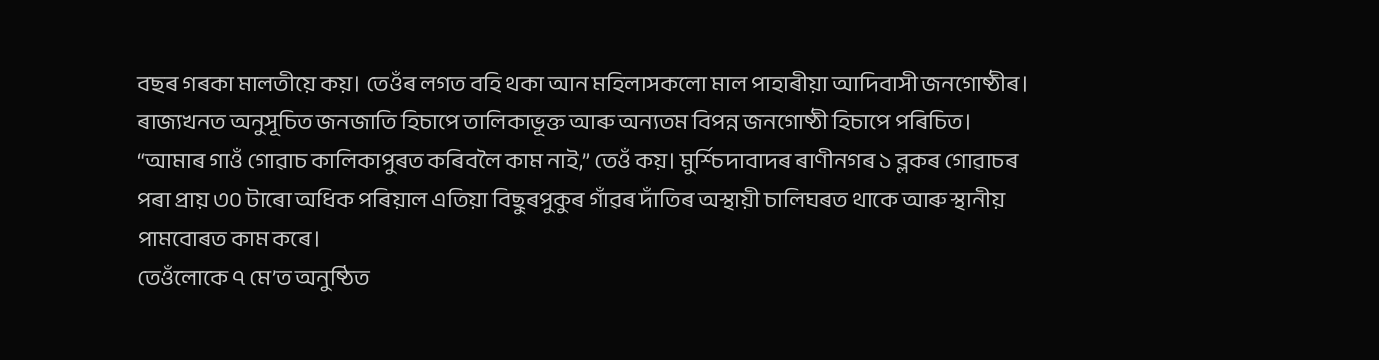বছৰ গৰকা মালতীয়ে কয়। তেওঁৰ লগত বহি থকা আন মহিলাসকলো মাল পাহাৰীয়া আদিবাসী জনগোষ্ঠীৰ। ৰাজ্যখনত অনুসূচিত জনজাতি হিচাপে তালিকাভূক্ত আৰু অন্যতম বিপন্ন জনগোষ্ঠী হিচাপে পৰিচিত।
“আমাৰ গাওঁ গোৱাচ কালিকাপুৰত কৰিবলৈ কাম নাই,” তেওঁ কয়। মুৰ্শ্চিদাবাদৰ ৰাণীনগৰ ১ ব্লকৰ গোৱাচৰ পৰা প্ৰায় ৩০ টাৰো অধিক পৰিয়াল এতিয়া বিছুৰপুকুৰ গাঁৱৰ দাঁতিৰ অস্থায়ী চালিঘৰত থাকে আৰু স্থানীয় পামবোৰত কাম কৰে।
তেওঁলোকে ৭ মে’ত অনুষ্ঠিত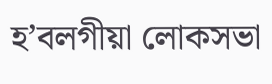হ’বলগীয়া লোকসভা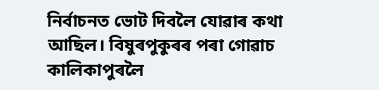নিৰ্বাচনত ভোট দিবলৈ যোৱাৰ কথা আছিল। বিষুৰপুকুৰৰ পৰা গোৱাচ কালিকাপুৰলৈ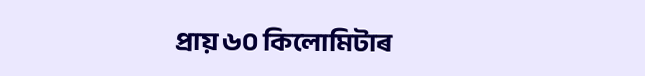প্ৰায় ৬০ কিলোমিটাৰ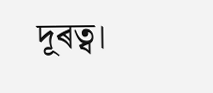দূৰত্ব।